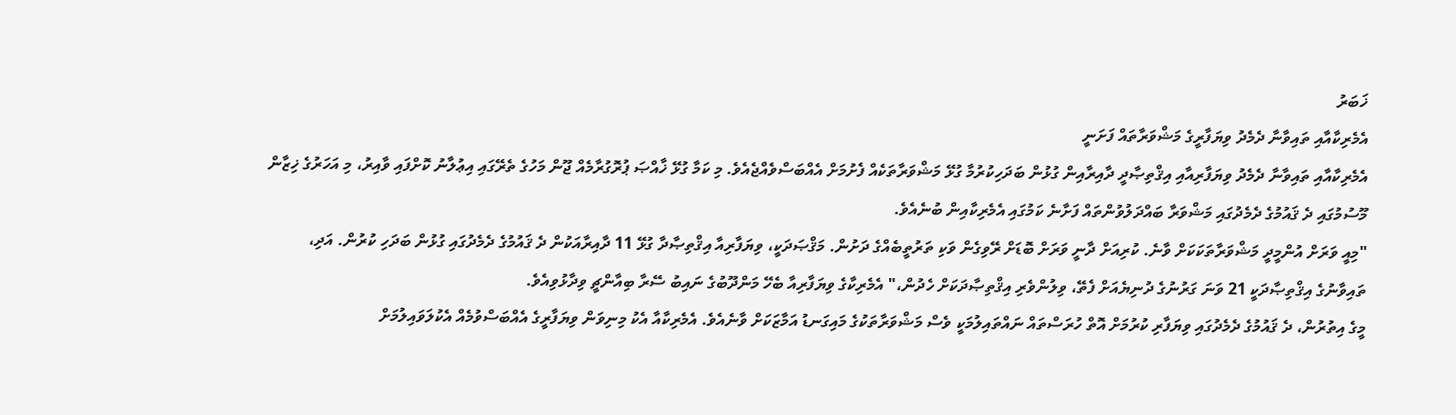ޚަބަރު
އެމެރިކާއާއި ތައިވާނާ ދެމެދު ވިޔަފާރީގެ މަޝްވަރާތައް ފަށަނީ
އެމެރިކާއާއި ތައިވާނާ ދެމެދު ވިޔަފާރިއާއި އިޤްތިޞާދީ ދާއިރާއިން ގުޅުން ބަދަހިކުރުމާ ގުޅޭ މަޝްވަރާތަކެއް ފެށުމަށް އެއްބަސްވެއްޖެއެވެ. މި ކަމާ ގުޅޭ ޚާއްޞަ ޕުރޮގުރާމެއް ޖޫން މަހުގެ ތެރޭގައި އިޢުލާނު ކޮށްފައި ވާއިރު، މި އަހަރުގެ ޚިޒާން މޫސުމުގައި ދެ ޤައުމުގެ ދެމެދުގައި މަޝްވަރާ ބައްދަލުވުންތައް ފަށާނެ ކަމުގައި އެމެރިކާއިން ބުނެއެވެ.
"މިއީ ވަރަށް އުންމީދީ މަޝްވަރާތަކަކަށް ވާނެ. ކުރިއަށް ދާނީ ވަރަށް ބޮޑަށް ރޭވިގެން ވަކި ތަރުތީބެއްގެ ދަށުން. މަޤްޞަދަކީ، ވިޔަފާރިއާ އިޤްތިޞާދާ ގުޅޭ 11 ދާއިރާއަކުން ދެ ޤައުމުގެ ދެމެދުގައި ގުޅުން ބަދަހި ކުރުން. އަދި، ތައިވާނުގެ އިޤްތިޞާދަކީ 21 ވަނަ ގަރުނުގެ ދުނިޔެއަށް ފެތޭ، ވިލުންވެރި އިޤްތިޞާދަކަށް ހެދުން،" އެމެރިކާގެ ވިޔަފާރިއާ ބެހޭ މަންދޫބުގެ ނައިބު ސޭރާ ބިއާންޗީ ވިދާޅުވިއެވެ.
މީގެ އިތުރުން، ދެ ޤައުމުގެ ދެމެދުގައި ވިޔަފާރި ކުރުމަށް އޮތް ހުރަސްތައް ނައްތައިލުމަކީ ވެސް މަޝްވަރާތަކުގެ މައިގަނޑު އަމާޒަކަށް ވާނެއެވެ. އެމެރިކާއާ އެކު މިނިވަން ވިޔަފާރީގެ އެއްބަސްވުމެއް އެކުލަވައިލުމަށް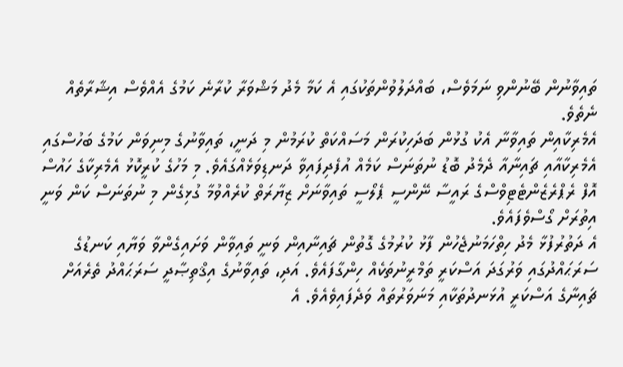ތައިވާނުން ބޭނުންވި ނަމަވެސް، ބައްދަލުވުންތަކުގައި އެ ކަމާ މެދު މަޝްވަރާ ކުރާނެ ކަމުގެ އެއްވެސް އިޝާރާތެއް ނެތެވެ.
އެމެރިކާއިން ތައިވާނާ އެކު ގުޅުން ބަދަހިކުރަން މަސައްކަތް ކުރަމުން މި ދަނީ، ތައިވާނުގެ މިނިވަން ކަމުގެ ބަހުސްގައި އެމެރިކާއާއި ޗައިނާއާ ދެމެދު ބޮޑު ނުތަނަސް ކަމެއް އުފެދިފައިވާ ދަނޑިވަޅެއްގައެވެ. މި މަހުގެ ކުރީކޮޅު އެމެރިކާގެ ހައުސް އޮފް ރެޕްރެޒެންޓެޓިވްސްގެ ރައީސާ ނޭންސީ ޕެލޯސީ ތައިވާނަށް ޒިޔާރަތް ކުރެއްވުމާ ގުޅިގެން މި ނުތަނަސް ކަން ވަނީ އިތުރަށް ގޯސްވެފައެވެ.
އެ ދަތުރުފުޅާ މެދު ހިތްހަމަނުޖެހުން ފާޅު ކުރުމުގެ ގޮތުން ޗައިނާއިން ވަނީ ތައިވާން ވަށައިގެންވާ ވަޔާއި ކަނޑުގެ ސަރަޙައްދުގައި ވަރުގަދަ އަސްކަރީ ތަމްރީނުތަކެއް ހިންގާފައެވެ. އަދި، ތައިވާނުގެ އިޤްތިޞާދީ ސަރަޙައްދު ތެރެއަށް ޗައިނާގެ އަސްކަރީ އުޅަނދުތަކާއި މަނަވަރުތައް ވަދެފައިވެއެވެ. އެ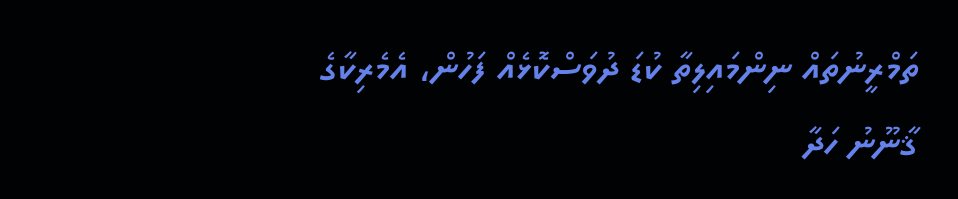ތަމްރީނުތައް ނިންމައިލިތާ ކުޑަ ދުވަސްކޮޅެއް ފަހުން، އެމެރިކާގެ ޤާނޫނު ހަދާ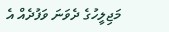މަޖިލީހުގެ ދެވަނަ ވަފުދެއް އެ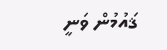ޤައުމުން ވަނީ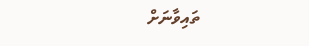ތައިވާނަށް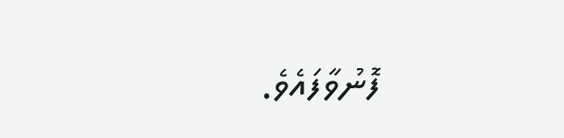ފޮނުވާފައެވެ.